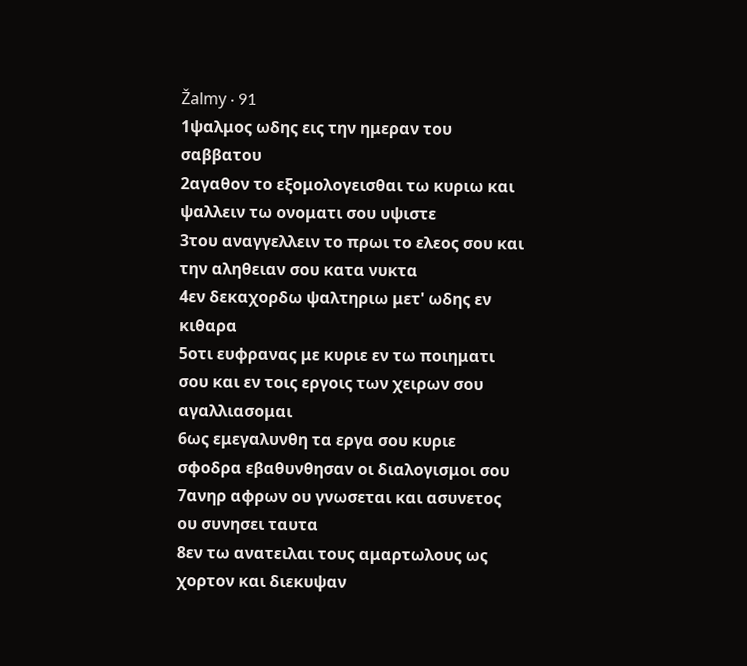Žalmy · 91
1ψαλμος ωδης εις την ημεραν του σαββατου
2αγαθον το εξομολογεισθαι τω κυριω και ψαλλειν τω ονοματι σου υψιστε
3του αναγγελλειν το πρωι το ελεος σου και την αληθειαν σου κατα νυκτα
4εν δεκαχορδω ψαλτηριω μετ' ωδης εν κιθαρα
5οτι ευφρανας με κυριε εν τω ποιηματι σου και εν τοις εργοις των χειρων σου αγαλλιασομαι
6ως εμεγαλυνθη τα εργα σου κυριε σφοδρα εβαθυνθησαν οι διαλογισμοι σου
7ανηρ αφρων ου γνωσεται και ασυνετος ου συνησει ταυτα
8εν τω ανατειλαι τους αμαρτωλους ως χορτον και διεκυψαν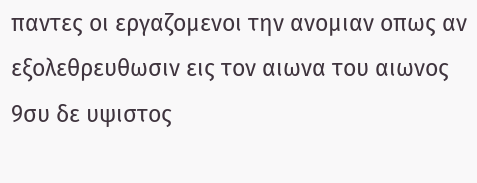παντες οι εργαζομενοι την ανομιαν οπως αν εξολεθρευθωσιν εις τον αιωνα του αιωνος
9συ δε υψιστος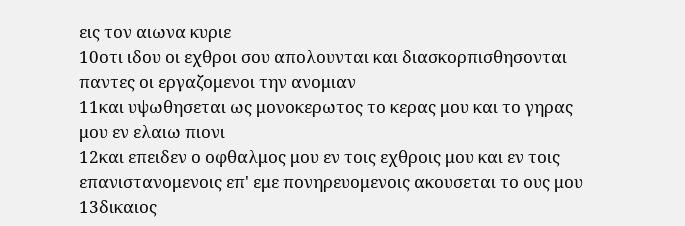εις τον αιωνα κυριε
10οτι ιδου οι εχθροι σου απολουνται και διασκορπισθησονται παντες οι εργαζομενοι την ανομιαν
11και υψωθησεται ως μονοκερωτος το κερας μου και το γηρας μου εν ελαιω πιονι
12και επειδεν ο οφθαλμος μου εν τοις εχθροις μου και εν τοις επανιστανομενοις επ' εμε πονηρευομενοις ακουσεται το ους μου
13δικαιος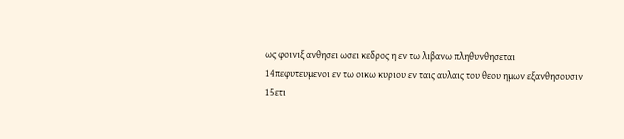ως φοινιξ ανθησει ωσει κεδρος η εν τω λιβανω πληθυνθησεται
14πεφυτευμενοι εν τω οικω κυριου εν ταις αυλαις του θεου ημων εξανθησουσιν
15ετι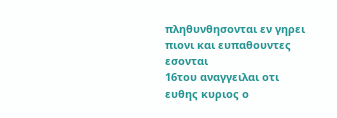πληθυνθησονται εν γηρει πιονι και ευπαθουντες εσονται
16του αναγγειλαι οτι ευθης κυριος ο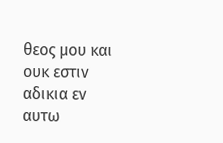θεος μου και ουκ εστιν αδικια εν αυτω